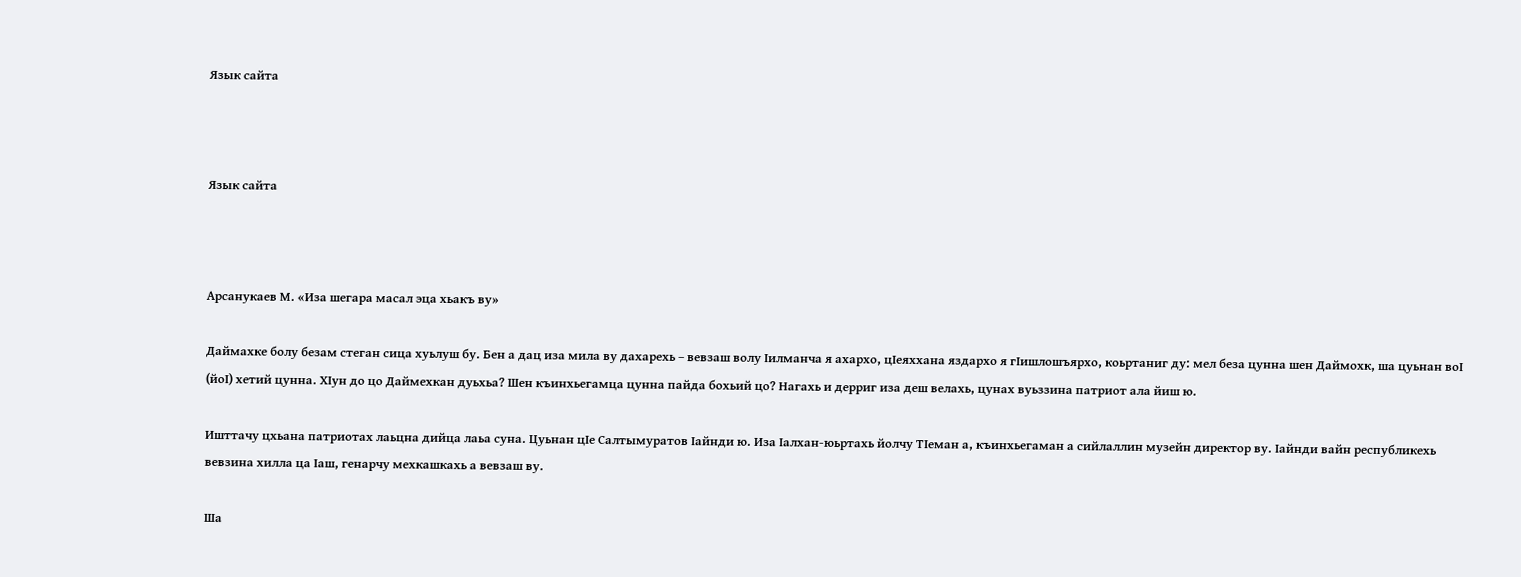Язык сайта



Язык сайта



Арсанукаев М. «Иза шегара масал эца хьакъ ву»

Даймахке болу безам стеган сица хуьлуш бу. Бен а дац иза мила ву дахарехь – вевзаш волу Iилманча я ахархо, цIеяххана яздархо я гIишлошъярхо, коьртаниг ду: мел беза цунна шен Даймохк, ша цуьнан воI (йоI) хетий цунна. ХIун до цо Даймехкан дуьхьа? Шен къинхьегамца цунна пайда бохьий цо? Нагахь и дерриг иза деш велахь, цунах вуьззина патриот ала йиш ю.

Ишттачу цхьана патриотах лаьцна дийца лаьа суна. Цуьнан цIе Салтымуратов Iайнди ю. Иза Iалхан-юьртахь йолчу ТIеман а, къинхьегаман а сийлаллин музейн директор ву. Iайнди вайн республикехь вевзина хилла ца Iаш, генарчу мехкашкахь а вевзаш ву.

Ша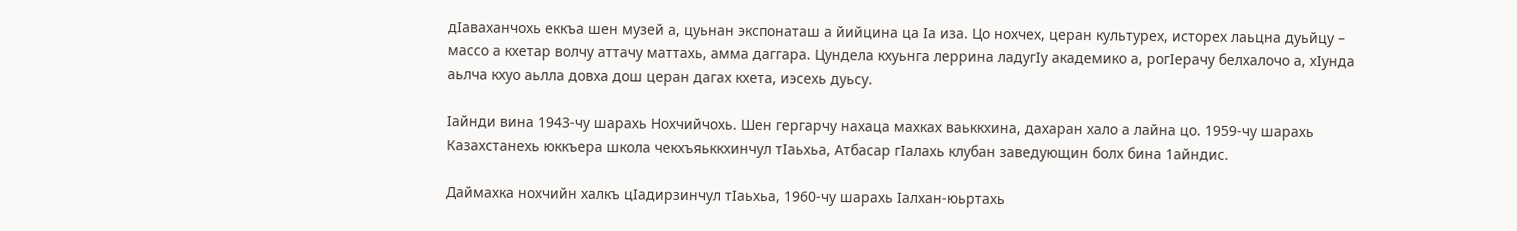дIаваханчохь еккъа шен музей а, цуьнан экспонаташ а йийцина ца Iа иза. Цо нохчех, церан культурех, исторех лаьцна дуьйцу – массо а кхетар волчу аттачу маттахь, амма даггара. Цундела кхуьнга леррина ладугIу академико а, рогIерачу белхалочо а, хIунда аьлча кхуо аьлла довха дош церан дагах кхета, иэсехь дуьсу.

Iайнди вина 1943-чу шарахь Нохчийчохь. Шен гергарчу нахаца махках ваьккхина, дахаран хало а лайна цо. 1959-чу шарахь Казахстанехь юккъера школа чекхъяьккхинчул тIаьхьа, Атбасар гIалахь клубан заведующин болх бина 1айндис.

Даймахка нохчийн халкъ цIадирзинчул тIаьхьа, 1960-чу шарахь Iалхан-юьртахь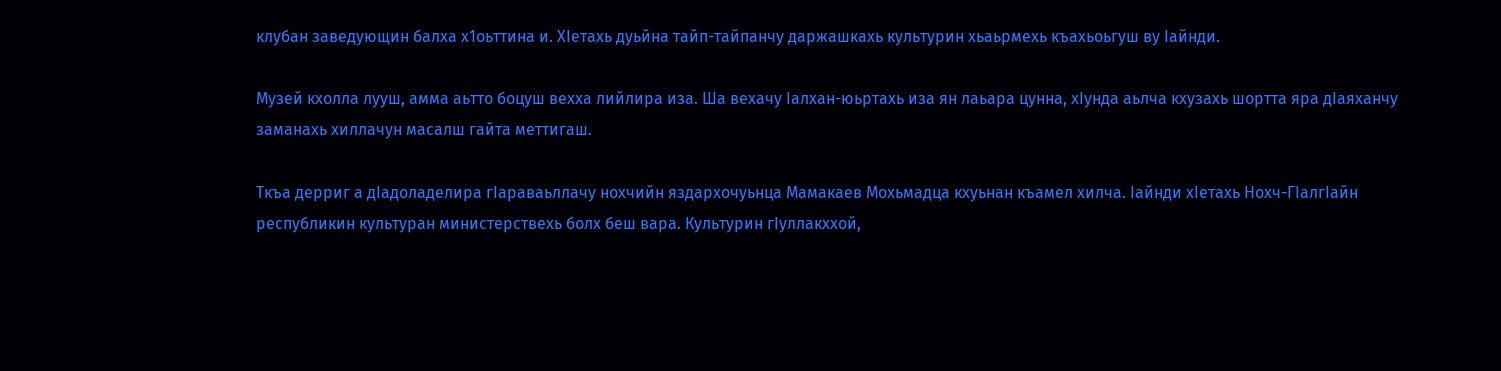клубан заведующин балха х1оьттина и. ХIетахь дуьйна тайп-тайпанчу даржашкахь культурин хьаьрмехь къахьоьгуш ву Iайнди.

Музей кхолла лууш, амма аьтто боцуш вехха лийлира иза. Ша вехачу Iалхан-юьртахь иза ян лаьара цунна, хIунда аьлча кхузахь шортта яра дIаяханчу заманахь хиллачун масалш гайта меттигаш.

Ткъа дерриг а дIадоладелира гIараваьллачу нохчийн яздархочуьнца Мамакаев Мохьмадца кхуьнан къамел хилча. Iайнди хIетахь Нохч-ГIалгIайн республикин культуран министерствехь болх беш вара. Культурин гIуллакххой,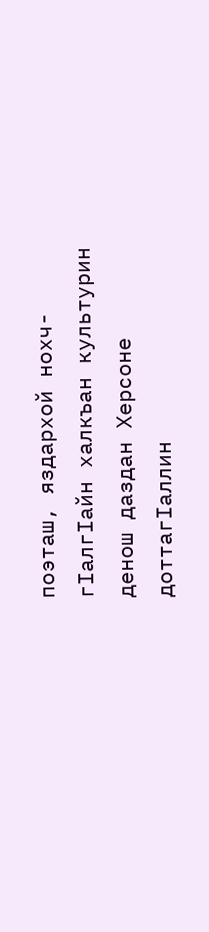поэташ, яздархой нохч-гIалгIайн халкъан культурин денош даздан Херсоне доттагIаллин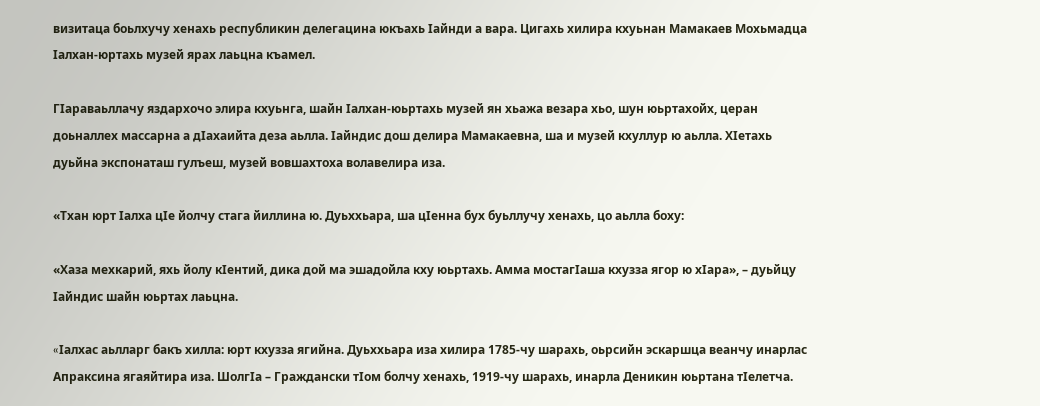визитаца боьлхучу хенахь республикин делегацина юкъахь Iайнди а вара. Цигахь хилира кхуьнан Мамакаев Мохьмадца Iалхан-юртахь музей ярах лаьцна къамел.

ГIараваьллачу яздархочо элира кхуьнга, шайн Iалхан-юьртахь музей ян хьажа везара хьо, шун юьртахойх, церан доьналлех массарна а дIахаийта деза аьлла. Iайндис дош делира Мамакаевна, ша и музей кхуллур ю аьлла. ХIетахь дуьйна экспонаташ гулъеш, музей вовшахтоха волавелира иза.

«Тхан юрт Iалха цIе йолчу стага йиллина ю. Дуьххьара, ша цIенна бух буьллучу хенахь, цо аьлла боху:

«Хаза мехкарий, яхь йолу кIентий, дика дой ма эшадойла кху юьртахь. Амма мостагIаша кхузза ягор ю хIара», – дуьйцу Iайндис шайн юьртах лаьцна.

«Iалхас аьлларг бакъ хилла: юрт кхузза ягийна. Дуьххьара иза хилира 1785-чу шарахь, оьрсийн эскаршца веанчу инарлас Апраксина ягаяйтира иза. ШолгIа – Граждански тIом болчу хенахь, 1919-чу шарахь, инарла Деникин юьртана тIелетча.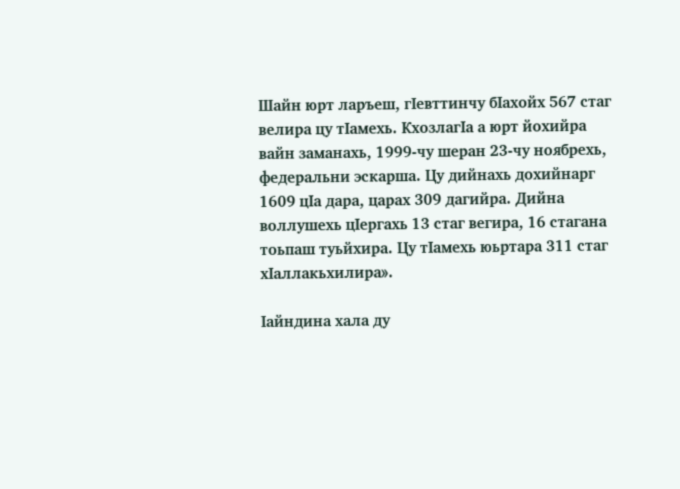Шайн юрт ларъеш, гIевттинчу бIахойх 567 стаг велира цу тIамехь. КхозлагIа а юрт йохийра вайн заманахь, 1999-чу шеран 23-чу ноябрехь, федеральни эскарша. Цу дийнахь дохийнарг 1609 цIа дара, царах 309 дагийра. Дийна воллушехь цIергахь 13 стаг вегира, 16 стагана тоьпаш туьйхира. Цу тIамехь юьртара 311 стаг хIаллакьхилира».

Iайндина хала ду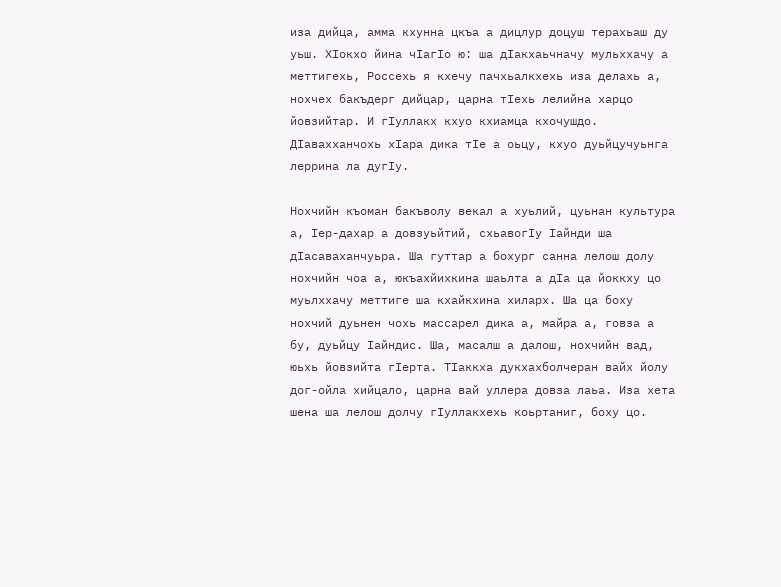иза дийца, амма кхунна цкъа а дицлур доцуш терахьаш ду уьш. ХIокхо йина чIагIо ю: ша дIакхаьчначу мульххачу а меттигехь, Россехь я кхечу пачхьалкхехь иза делахь а, нохчех бакъдерг дийцар, царна тIехь лелийна харцо йовзийтар. И гIуллакх кхуо кхиамца кхочушдо. ДIавахханчохь хIара дика тIе а оьцу, кхуо дуьйцучуьнга леррина ла дугIу.

Нохчийн къоман бакъволу векал а хуьлий, цуьнан культура а, Iер-дахар а довзуьйтий, схьавогIу Iайнди ша дIасаваханчуьра. Ша гуттар а бохург санна лелош долу нохчийн чоа а, юкъахйихкина шаьлта а дIа ца йоккху цо муьлххачу меттиге ша кхайкхина хиларх. Ша ца боху нохчий дуьнен чохь массарел дика а, майра а, говза а бу, дуьйцу Iайндис. Ша, масалш а далош, нохчийн вад, юьхь йовзийта гIерта. ТIаккха дукхахболчеран вайх йолу дог-ойла хийцало, царна вай уллера довза лаьа. Иза хета шена ша лелош долчу гIуллакхехь коьртаниг, боху цо.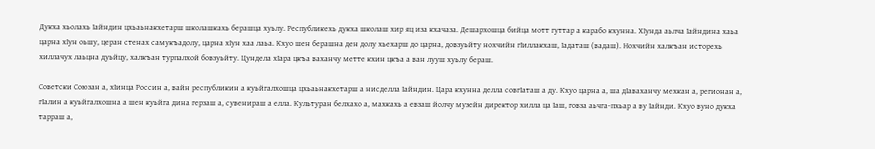Дукха хьолахь Iайндин цхьаьнакхетарш школашкахь берашца хуьлу. Республикехь дукха школаш хир яц иза кхачаза. Дешархошца бийца мотт гуттар а карабо кхунна. ХIунда аьлча Iайндина хаьа царна хIун оьшу, церан стенах самукъадолу, царна хIун хаа лаьа. Кхуо шен берашна ден долу хьехарш до царна, довзуьйту нохчийн гIиллакхаш, Iадаташ (вадаш). Нохчийн халкъан исторехь хиллачух лаьцна дуьйцу, халкъан турпалхой бовзуьйту. Цундела хIара цкъа ваханчу метте кхин цкъа а ван лууш хуьлу бераш.

Советски Союзан а, хIинца Россин а, вайн республикин а куьйгалхошца цхьаьнакхетарш а нисделла Iайндин. Цара кхунна делла совгIаташ а ду. Кхуо царна а, ша дIаваханчу мехкан а, регионан а, гIалин а куьйгалхошна а шен куьйга дина герзаш а, сувенираш а елла. Культуран белхахо а, махкахь а евзаш йолчу музейн директор хилла ца Iаш, говза аьчга-пхьар а ву Iайнди. Кхуо вуно дукха тарраш а,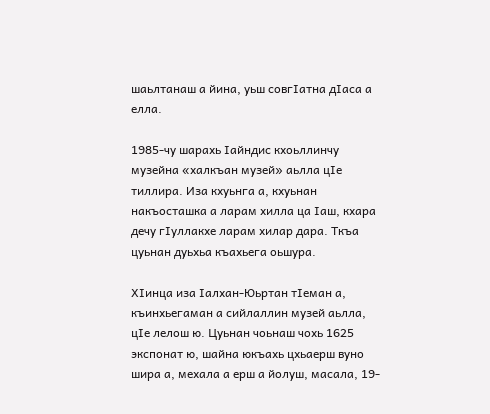шаьлтанаш а йина, уьш совгIатна дIаса а елла.

1985-чу шарахь Iайндис кхоьллинчу музейна «халкъан музей» аьлла цIе тиллира. Иза кхуьнга а, кхуьнан накъосташка а ларам хилла ца Iаш, кхара дечу гIуллакхе ларам хилар дара. Ткъа цуьнан дуьхьа къахьега оьшура.

ХIинца иза Iалхан-Юьртан тIеман а, къинхьегаман а сийлаллин музей аьлла, цIе лелош ю. Цуьнан чоьнаш чохь 1625 экспонат ю, шайна юкъахь цхьаерш вуно шира а, мехала а ерш а йолуш, масала, 19-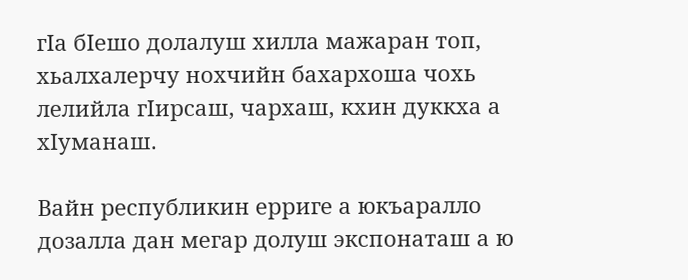гIа бIешо долалуш хилла мажаран топ, хьалхалерчу нохчийн бахархоша чохь лелийла гIирсаш, чархаш, кхин дуккха а хIуманаш.

Вайн республикин ерриге а юкъаралло дозалла дан мегар долуш экспонаташ а ю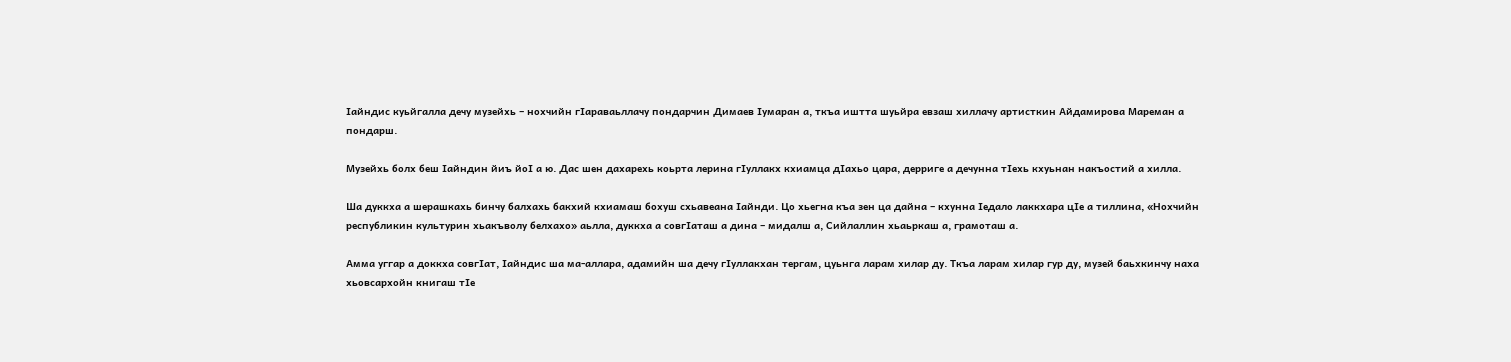Iайндис куьйгалла дечу музейхь – нохчийн гIараваьллачу пондарчин Димаев Iумаран а, ткъа иштта шуьйра евзаш хиллачу артисткин Айдамирова Мареман а пондарш.

Музейхь болх беш Iайндин йиъ йоI а ю. Дас шен дахарехь коьрта лерина гIуллакх кхиамца дIахьо цара, дерриге а дечунна тIехь кхуьнан накъостий а хилла.

Ша дуккха а шерашкахь бинчу балхахь бакхий кхиамаш бохуш схьавеана Iайнди. Цо хьегна къа зен ца дайна – кхунна Iедало лаккхара цIе а тиллина, «Нохчийн республикин культурин хьакъволу белхахо» аьлла, дуккха а совгIаташ а дина – мидалш а, Сийлаллин хьаьркаш а, грамоташ а.

Амма уггар а доккха совгIат, Iайндис ша ма-аллара, адамийн ша дечу гIуллакхан тергам, цуьнга ларам хилар ду. Ткъа ларам хилар гур ду, музей баьхкинчу наха хьовсархойн книгаш тIе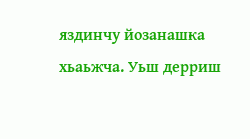яздинчу йозанашка хьаьжча. Уьш дерриш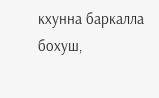кхунна баркалла бохуш,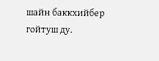шайн баккхийбер гойтуш ду.